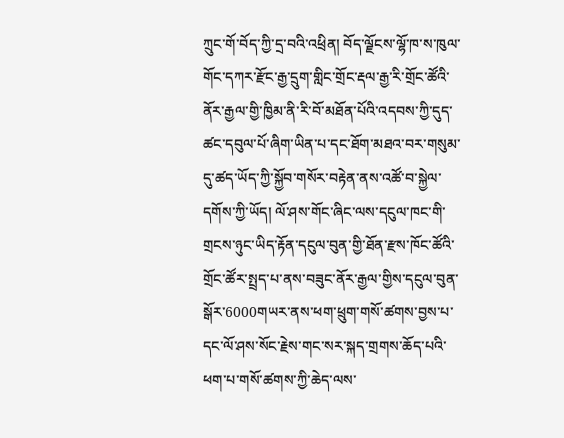ཀྲུང་གོ་བོད་ཀྱི་དྲ་བའི་འཕྲིན། བོད་ལྗོངས་ལྷོ་ཁ་ས་ཁུལ་གོང་དཀར་རྫོང་རྒྱ་དྲུག་གླིང་གྲོང་རྡལ་རྒྱ་རི་གྲོང་ཚོའི་ནོར་རྒྱལ་གྱི་ཁྱིམ་ནི་རི་བོ་མཐོན་པོའི་འདབས་ཀྱི་དུད་ཚང་དབུལ་པོ་ཞིག་ཡིན་པ་དང་ཐོག་མཐའ་བར་གསུམ་དུ་ཚད་ཡོད་ཀྱི་སྐྱོབ་གསོར་བརྟེན་ནས་འཚོ་བ་སྐྱེལ་དགོས་ཀྱི་ཡོད། ལོ་ཤས་གོང་ཞིང་ལས་དངུལ་ཁང་གི་གྲངས་ཉུང་ཡིད་རྟོན་དངུལ་བུན་གྱི་ཐོན་རྫས་ཁོང་ཚོའི་གྲོང་ཚོར་སྤྲད་པ་ནས་བཟུང་ནོར་རྒྱལ་གྱིས་དངུལ་བུན་སྒོར་6000གཡར་ནས་ཕག་ཕྲུག་གསོ་ཚགས་བྱས་པ་དང་ལོ་ཤས་སོང་རྗེས་གང་སར་སྐད་གྲགས་ཆོད་པའི་ཕག་པ་གསོ་ཚགས་ཀྱི་ཆེད་ལས་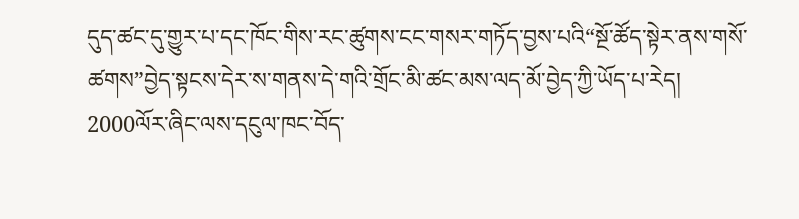དུད་ཚང་དུ་གྱུར་པ་དང་ཁོང་གིས་རང་ཚུགས་ངང་གསར་གཏོད་བྱས་པའི“སྔོ་ཚོད་སྟེར་ནས་གསོ་ཚགས”བྱེད་སྟངས་དེར་ས་གནས་དེ་གའི་གྲོང་མི་ཚང་མས་ལད་མོ་བྱེད་ཀྱི་ཡོད་པ་རེད།
2000ལོར་ཞིང་ལས་དངུལ་ཁང་བོད་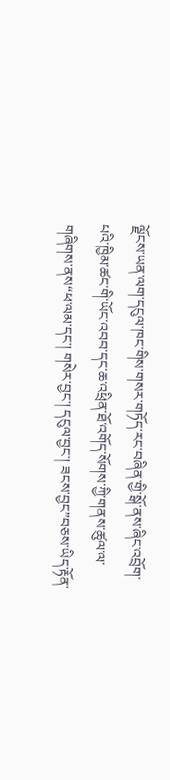ལྗོངས་ཡན་ལག་དངུལ་ཁང་གིས་གསར་གཏོད་རང་བཞིན་གྱི་སྒོ་ནས་ཞིང་འབྲོག་པའི་ཁྱིམ་ཚང་གི་ཡོང་འབབ་དང་ཆ་འཕྲིན་ཐོ་འགོད་སོགས་ཀྱི་གནས་ཚུལ་ལ་གཞིགས་ནས“ཕ་ལམ་དང་། གསེར་བྱང་། དངུལ་བྱང་། ཟངས་བྱང”བཅས་ཡིད་རྟོན་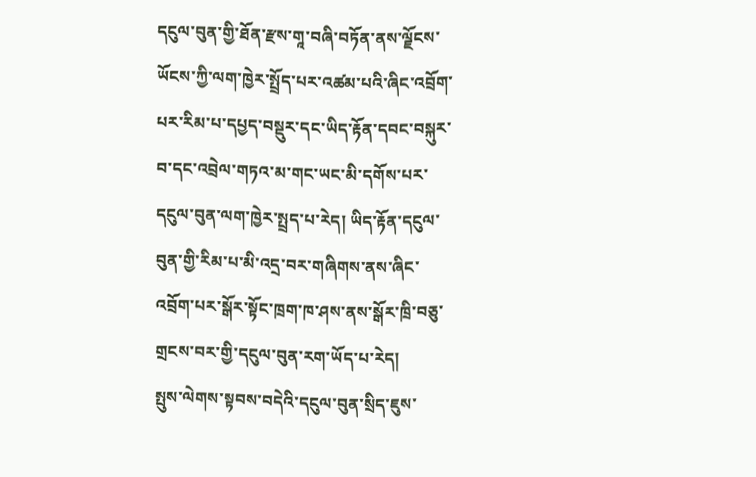དངུལ་བུན་གྱི་ཐོན་རྫས་གཱ་བཞི་བཏོན་ནས་ལྗོངས་ཡོངས་ཀྱི་ལག་ཁྱེར་སྤྲོད་པར་འཚམ་པའི་ཞིང་འབྲོག་པར་རིམ་པ་དཔྱད་བསྡུར་དང་ཡིད་རྟོན་དབང་བསྐུར་བ་དང་འབྲེལ་གཏའ་མ་གང་ཡང་མི་དགོས་པར་དངུལ་བུན་ལག་ཁྱེར་སྤྲད་པ་རེད། ཡིད་རྟོན་དངུལ་བུན་གྱི་རིམ་པ་མི་འདྲ་བར་གཞིགས་ནས་ཞིང་འབྲོག་པར་སྒོར་སྟོང་ཁྲག་ཁ་ཤས་ནས་སྒོར་ཁྲི་བཅུ་གྲངས་བར་གྱི་དངུལ་བུན་རག་ཡོད་པ་རེད།
སྤུས་ལེགས་སྟབས་བདེའི་དངུལ་བུན་སྲིད་ཇུས་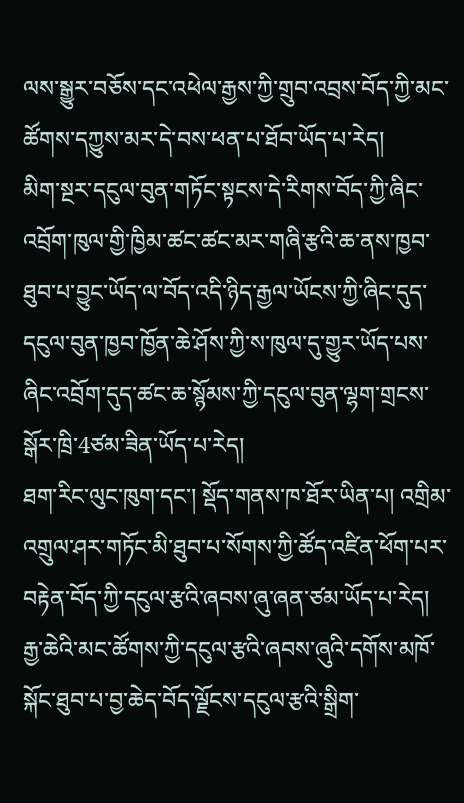ལས་སྒྱུར་བཅོས་དང་འཕེལ་རྒྱས་ཀྱི་གྲུབ་འབྲས་བོད་ཀྱི་མང་ཚོགས་དཀྱུས་མར་དེ་བས་ཕན་པ་ཐོབ་ཡོད་པ་རེད།
མིག་སྔར་དངུལ་བུན་གཏོང་སྟངས་དེ་རིགས་བོད་ཀྱི་ཞིང་འབྲོག་ཁུལ་གྱི་ཁྱིམ་ཚང་ཚང་མར་གཞི་རྩའི་ཆ་ནས་ཁྱབ་ཐུབ་པ་བྱུང་ཡོད་ལ་བོད་འདི་ཉིད་རྒྱལ་ཡོངས་ཀྱི་ཞིང་དུད་དངུལ་བུན་ཁྱབ་ཁྱོན་ཆེ་ཤོས་ཀྱི་ས་ཁུལ་དུ་གྱུར་ཡོད་པས་ཞིང་འབྲོག་དུད་ཚང་ཆ་སྙོམས་ཀྱི་དངུལ་བུན་ལྷག་གྲངས་སྒོར་ཁྲི་4ཙམ་ཟིན་ཡོད་པ་རེད།
ཐག་རིང་ལུང་ཁུག་དང་། སྡོད་གནས་ཁ་ཐོར་ཡིན་པ། འགྲིམ་འགྲུལ་ཤར་གཏོང་མི་ཐུབ་པ་སོགས་ཀྱི་ཚོད་འཛིན་ཕོག་པར་བརྟེན་བོད་ཀྱི་དངུལ་རྩའི་ཞབས་ཞུ་ཞན་ཙམ་ཡོད་པ་རེད། རྒྱ་ཆེའི་མང་ཚོགས་ཀྱི་དངུལ་རྩའི་ཞབས་ཞུའི་དགོས་མཁོ་སྐོང་ཐུབ་པ་བྱ་ཆེད་བོད་ལྗོངས་དངུལ་རྩའི་སྒྲིག་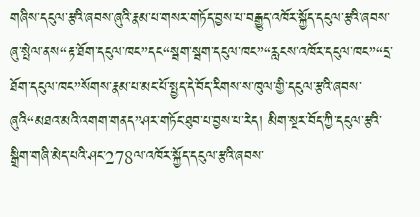གཞིས་དངུལ་རྩའི་ཞབས་ཞུའི་རྣམ་པ་གསར་གཏོད་བྱས་པ་བརྒྱུད་འཁོར་སྐྱོད་དངུལ་རྩའི་ཞབས་ཞུ་སྤེལ་ནས“རྟ་ཐོག་དངུལ་ཁང”དང“སྦག་སྦག་དངུལ་ཁང”“རླངས་འཁོར་དངུལ་ཁང”“དྲ་ཐོག་དངུལ་ཁང”སོགས་རྣམ་པ་མང་པོ་སྤྱད་དེ་བོད་རིགས་ས་ཁུལ་གྱི་དངུལ་རྩའི་ཞབས་ཞུའི“མཐའ་མའི་འགག་གནད”ཤར་གཏོང་ཐུབ་པ་བྱས་པ་རེད། མིག་སྔར་བོད་ཀྱི་དངུལ་རྩའི་སྒྲིག་གཞི་མེད་པའི་ཤང་278ལ་འཁོར་སྐྱོད་དངུལ་རྩའི་ཞབས་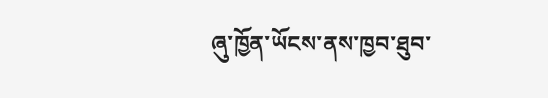ཞུ་ཁྱོན་ཡོངས་ནས་ཁྱབ་ཐུབ་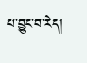པ་བྱུང་བ་རེད།